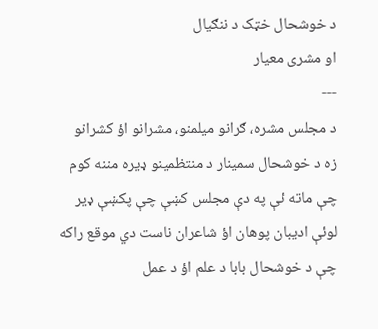د خوشحال خټک د ننګیال
او مشری معیار
---
د مجلس مشره، ګرانو میلمنو، مشرانو اؤ کشرانو
زه د خوشحال سمینار د منتظمینو ډیره مننه کوم چې ماته ئې په دې مجلس کښې چې پکښې ډیر لوئې ادیبان پوهان اؤ شاعران ناست دي موقع راکه چې د خوشحال بابا د علم اؤ د عمل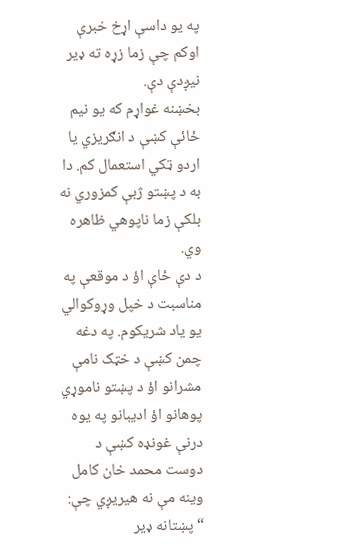په یو داسې اړخ خبرې اوکم چې زما زړه ته ډیر نیږدې دې.
بخښنه غواړم که یو نیم ځائې کښې د انګریزي یا اردو ټکي استعمال کم. دا به د پښتو ژبې کمزوري نه بلکې زما ناپوهي ظاهره وي.
د دې ځاې اؤ د موقعې په مناسبت د خپل وړوکوالي یو یاد شریکوم. په دغه چمن کښې د خټک نامې مشرانو اؤ د پښتو ناموړي پوهانو اؤ ادیبانو په یوه درنې غونډه کښې د دوست محمد خان کامل وینه مې نه هیریږي چې:
“پښتانه ډیر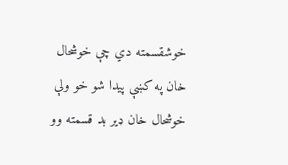خوشقسمته دي چې خوشحال خان په کښې پیدا شو خو ولې خوشحال خان ډیر بد قسمته وو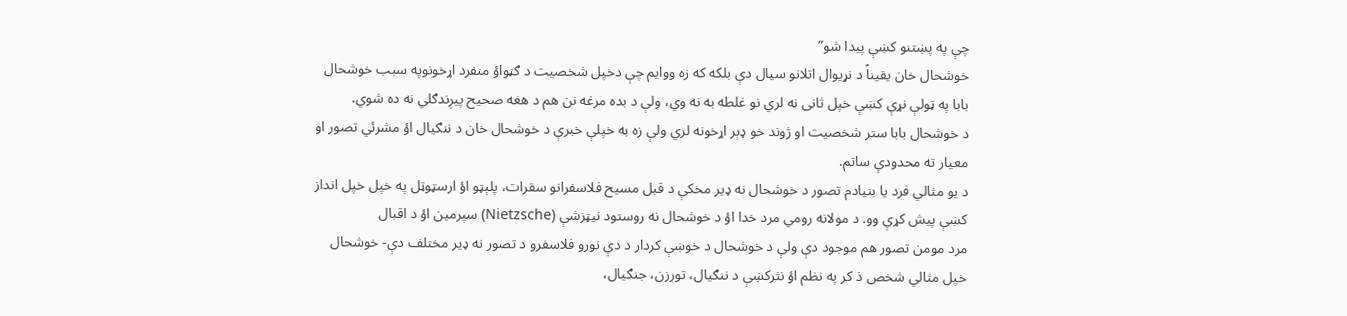چې په پښتنو کښې پیدا شو”
خوشحال خان یقیناً د نړيوال اتلانو سیال دې بلکه که زه ووایم چې دخپل شخصیت د ګڼواؤ منفرد اړخونوپه سبب خوشحال بابا په ټولې نړې کښې خپل ثانی نه لري نو غلطه به نه وي، ولې د بده مرغه نن هم د هغه صحیح پیږندګلي نه ده شوي.
د خوشحال بابا ستر شخصيت او ژوند خو ډېر اړخونه لري ولې زه به خپلې خبرې د خوشحال خان د ننګیال اؤ مشرئي تصور او معیار ته محدودې ساتم.
د یو مثالي فرد یا بنیادم تصور د خوشحال نه ډیر مخکې د قبل مسیح فلاسفرانو سقرات، پلېټو اؤ ارسټوټل په خپل خپل انداز کښې پیش کړې وو. د مولانه رومي مرد خدا اؤ د خوشحال نه روستود نیټزشې (Nietzsche) سپرمین اؤ د اقبال
مرد مومن تصور هم موجود دې ولې د خوشحال د خوښې کردار د دې نورو فلاسفرو د تصور نه ډیر مختلف دې- خوشحال خپل مثالي شخص ذ کر په نظم اؤ نثرکښې د ننګیال، تورزن، جنګیال،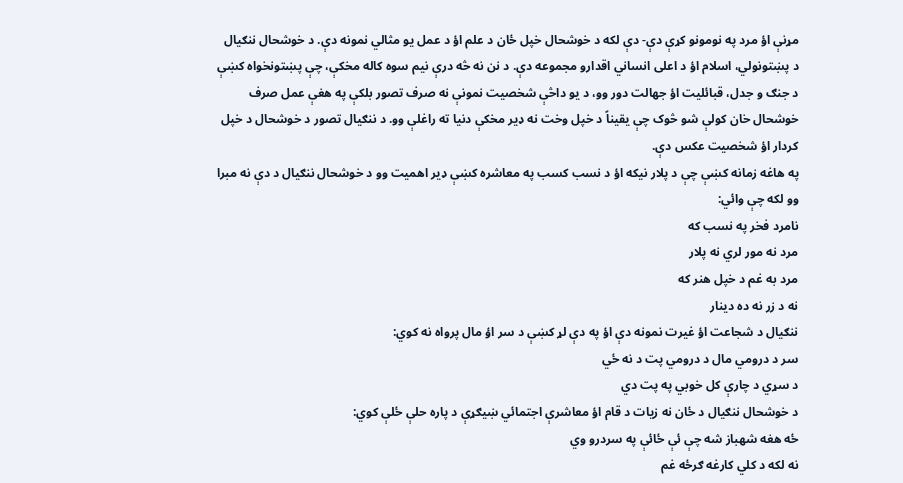مړنې اؤ مرد په نومونو کړې دې- دې لکه د خوشحال خپل ځان د علم اؤ د عمل یو مثالي نمونه دې. د خوشحال ننګیال د پښتونولي، اسلام اؤ د اعلی انساني اقدارو مجموعه دې. د نن نه څه درې نیم سوه کاله مخکې، چې پښتونخواه کښې د جنګ و جدل، قبائلیت اؤ جهالت دور وو، د یو داڅې شخصیت نمونې نه صرف تصور بلکې په هغې عمل صرف خوشحال خان کولې شو څوک چې یقیناً د خپل وخت نه ډیر مخکې دنیا ته راغلې وو. د ننګیال تصور د خوشحال د خپل کردار اؤ شخصیت عکس دې.
په هاغه زمانه کښې چې د پلار نیکه اؤ د نسب کسب په معاشره کښې ډیر اهمیت وو د خوشحال ننګیال د دې نه مبرا وو لکه چې وائي:
نامرد فخر په نسب که
مرد نه مور لري نه پلار
مرد به غم د خپل هنر که
نه د زر نه ده دینار
ننګیال د شجاعت اؤ غیرت نمونه دې اؤ په دې لړ کښې د سر اؤ مال پرواه نه کوي:
سر د درومي مال د درومي پت د نه ځي
د سړي د چارې کل خوبي په پت دي
د خوشحال ننګیال د ځان نه زیات د قام اؤ معاشرې اجتمائي ښیګړې د پاره حلې ځلې کوي:
ځه هغه شهباز شه چې ئې ځائې په سردرو وي
نه لکه د کلي کارغه ګرځه غم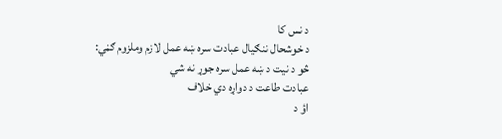د نس کا
د خوشحال ننګیال عبادت سره ښه عمل لازم وملزوم ګڼي:
څو د نیت د ښه عمل سره جوړ نه شي
عبادت طاعت د دواړه دي خلاف
اؤ د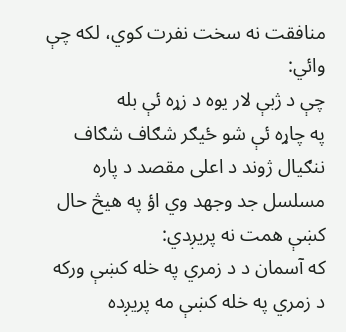منافقت نه سخت نفرت کوي، لکه چې وائي:
چې د ژبې لار یوه د زړه ئې بله
په چاړه ئې شو ځیګر شګاف شګاف
ننګیال ژوند د اعلی مقصد د پاره مسلسل جد وجهد وي اؤ په هیڅ حال کښې همت نه پریږدي:
که آسمان د د زمري په خله کښې ورکه
د زمري په خله کښې مه پریږده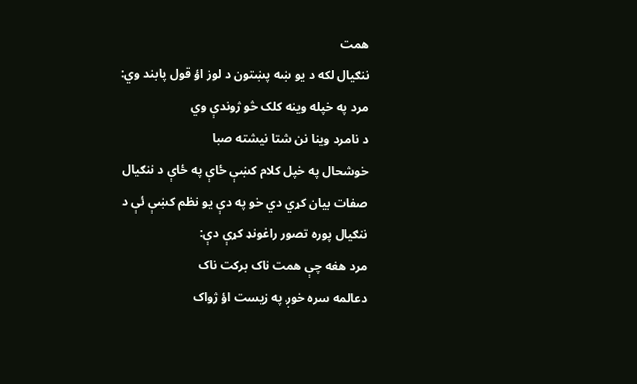همت
ننګیال لکه د یو ښه پښتون د لوز اؤ قول پابند وي:
مرد په خپله وینه کلک څو ژوندې وي
د نامرد وینا نن شتا نیشته صبا
خوشحال په خپل کلام کښې ځاې په ځاې د ننګیال صفات بیان کړي دي خو په دې یو نظم کښې ئې د ننګیال پوره تصور راغونډ کړې دې:
مرد هغه چې همت ناک برکت ناک
دعالمه سره خوږ په زیست اؤ ژواک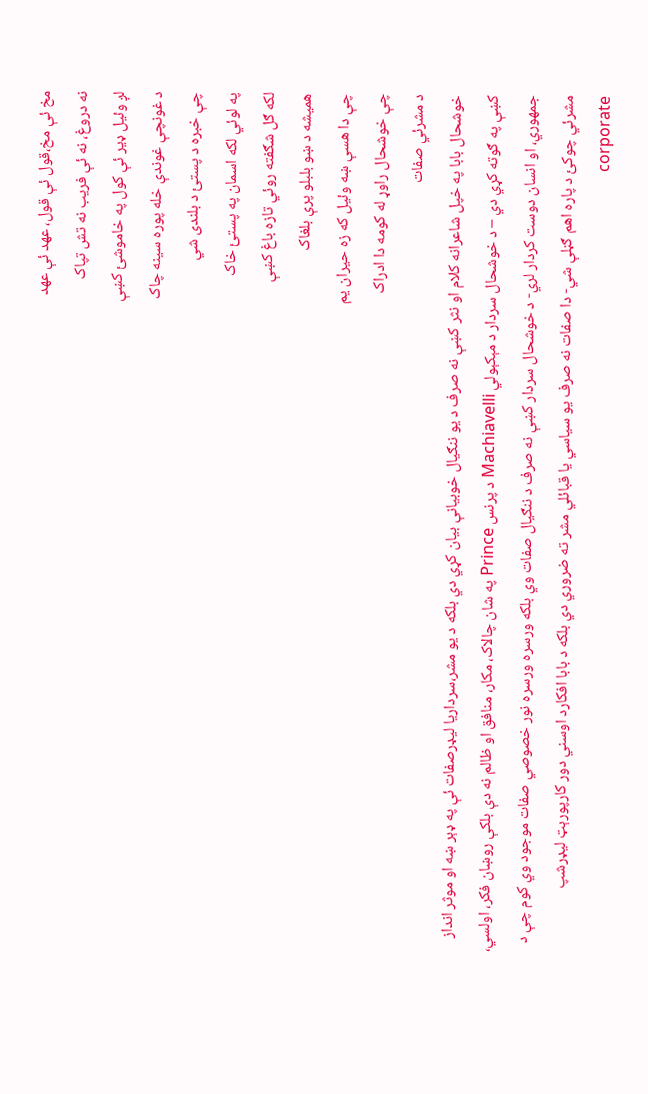مخ ئې مخ،قول ئې قول، عهد ئې عهد
نه دروغ، نه ئې فریب نه تش تپاک
لږ وئیل ډیر ئې کول په خاموشئ کښې
د غونچې غوندې خله پوره سینه چاک
چې خبره د پستئ د بلندی شي
په لوئي لکه اسمان په پستئ خاک
لکه ګل شګفته روئي تازه باغ کښې
همیشه د ښو بلبلو پرې بلغاک
چې دا هسې ښه وئیل که زه حیران یم
چې خوشحال راوړ له کومه دا ادراک
د مشرئي صفات
خوشحال بابا په خپل شاعرانه کلام او نثر کښې نه صرف د یو ننګیال خوبیانې بیان کړي دي بلکه د یو مشر،سرداریا لیډرصفات ئې په ډېر ښه او موثر انداز کښې په ګوته کړي دي – د خوشحال سردار د مېکېولي Machiavelli د پرنس Prince په شان چالاک، مکار، منافق او ظالم نه دې بلکې روښان فکر، اولسي، جمهوري، او انسان دوست کردار لري- د خوشحال سردار کښې نه صرف د ننګیال صفات وي بلکه ورسره ورسره نور خصوصي صفات موجود وي کوم چې د مشرئي چوکئ د پاره اهم ګڼلې شي- دا صفات نه صرف یو سیاسي یا قبائلي مشر ته ضروري دي بلکه د بابا افکارد اوسني دور کارپورېټ لیډرشپ corporate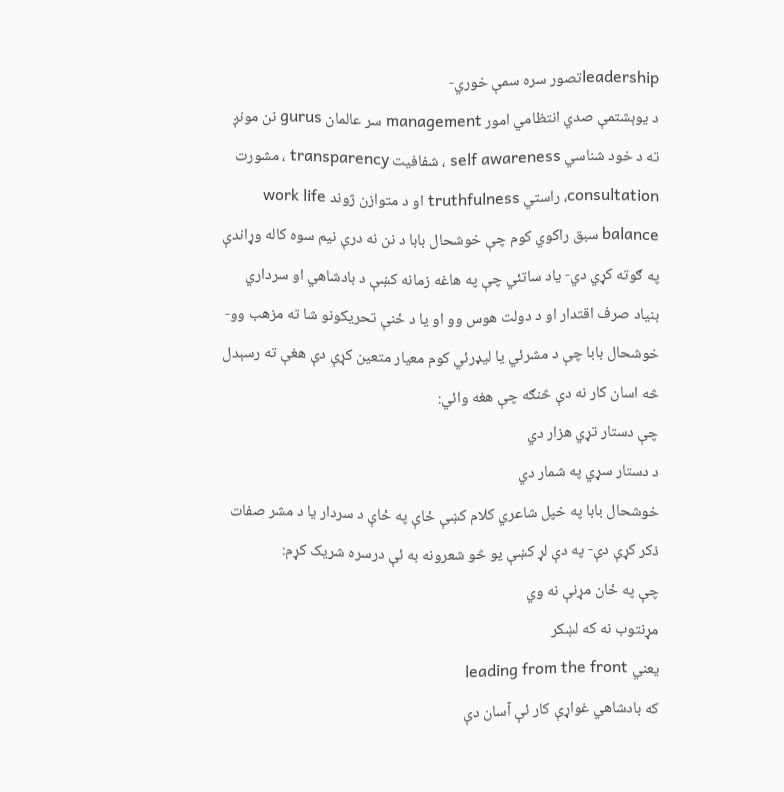leadershipتصور سره سمې خوري-
د یوېشتمې صدي انتظامي امور management سر عالمان gurus نن مونږ ته د خود شناسي self awareness ، شفافیت transparency ، مشورت consultation، راستي truthfulness او د متوازن ژوند work life balance سبق راکوي کوم چې خوشحال بابا د نن نه درې نیم سوه کاله وړاندې په ګوته کړي دي- یاد ساتئي چې په هاغه زمانه کښې د بادشاهي او سرداري بنیاد صرف اقتدار او د دولت هوس وو او یا د ځنې تحریکونو شا ته مزهب وو- خوشحال بابا چې د مشرئي یا لیډرئي کوم معیار متعین کړې دې هغې ته رسېدل څه اسان کار نه دې څنګه چې هغه وائي:
چې دستار تړي هزار دي
د دستار سړي په شمار دي
خوشحال بابا په خپل شاعري کلام کښې ځاې په ځاې د سردار یا د مشر صفات ذکر کړې دې- په دې لړ کښې یو څو شعرونه به ئې درسره شریک کړم:
چې په ځان مړنې نه وي
مړنتوب نه که لښکر
يعني leading from the front
که بادشاهي غواړې کار ئې آسان دې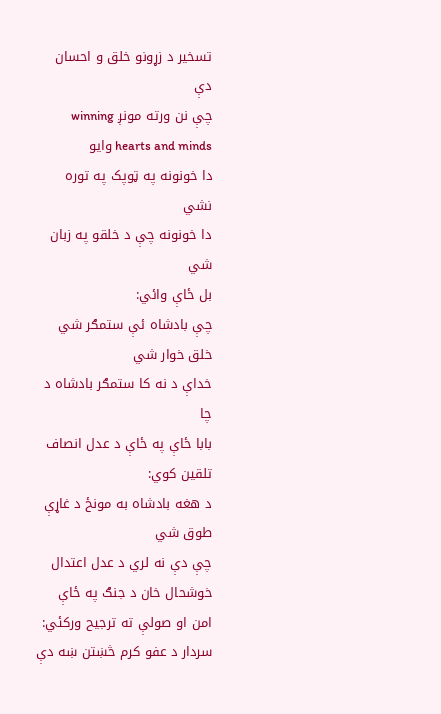تسخیر د زړونو خلق و احسان دې
چې نن ورته مونږ winning hearts and minds وایو
دا خونونه په ټوپک په توره نشي
دا خونونه چې د خلقو په زبان شي
بل ځاې وائي:
چې بادشاه ئې ستمګر شي خلق خوار شي
خداې د نه کا ستمګر بادشاه د چا
بابا ځاې په ځاې د عدل انصاف تلقین کوي:
د هغه بادشاه به مونځ د غاړې طوق شي
چې دې نه لري د عدل اعتدال
خوشحال خان د جنګ په ځاې امن او صولې ته ترجیح ورکئي:
سردار د عفو کرم څښتن ښه دې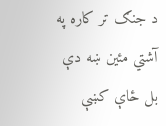د جنګ تر کاره په آشتي مئین ښه دې
بل ځاې کښې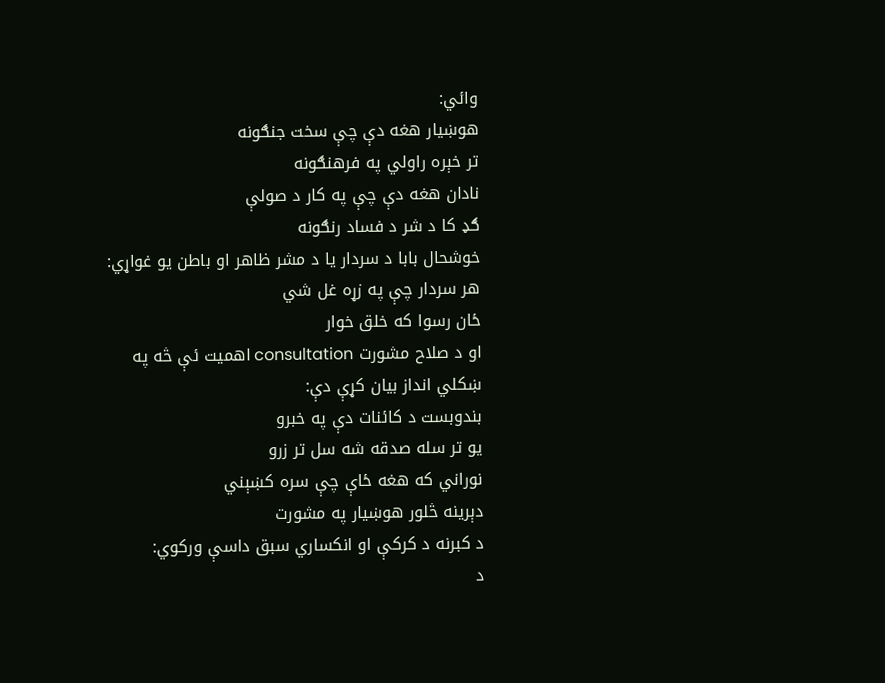وائي:
هوښیار هغه دې چې سخت جنګونه
تر خېره راولي په فرهنګونه
نادان هغه دې چې په کار د صولې
ګډ کا د شر د فساد رنګونه
خوشحال بابا د سردار یا د مشر ظاهر او باطن یو غواړي:
هر سردار چې په زړه غل شي
ځان رسوا که خلق خوار
او د صلاح مشورت consultation اهمیت ئې څه په ښکلي انداز بیان کړې دې:
بندوبست د کائنات دې په خبرو
يو تر سله صدقه شه سل تر زرو
نوراني که هغه ځاې چې سره کښېني
دېرینه څلور هوښیار په مشورت
د کبرنه د کرکې او انکساري سبق داسې ورکوي:
د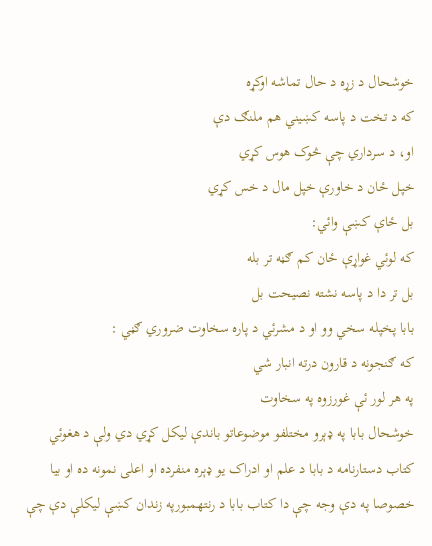خوشحال د زړه د حال تماشه اوکړه
که د تخت د پاسه کښیني هم ملنګ دې
او، د سرداري چې څوک هوس کړي
خپل ځان د خاورې خپل مال د خس کړي
بل ځاې کښې وائي:
که لوئي غواړې ځان کم ګڼه تر بله
بل تر دا د پاسه نشته نصیحت بل
بابا پخپله سخي وو او د مشرئي د پاره سخاوت ضروري ګڼي :
که ګنجونه د قارون درته انبار شي
په هر لور ئې غورزوه په سخاوت
خوشحال بابا په ډېرو مختلفو موضوعاتو باندې لیکل کړي دي ولې د هغوئي کتاب دستارنامه د بابا د علم او ادراک یو ډېره منفرده او اعلی نمونه ده او بیا خصوصا په دې وجه چې دا کتاب بابا د رنتهمبورپه زندان کښې لیکلې دې چې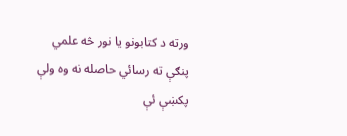ورته د کتابونو یا نور څه علمي پنګې ته رسائي حاصله نه وه ولې پکښې ئې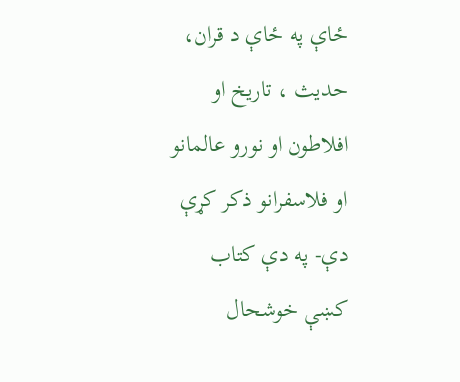ځاې په ځاې د قران، حدیث ، تاریخ او افلاطون او نورو عالمانو او فلاسفرانو ذکر کړې دې- په دې کتاب کښې خوشحال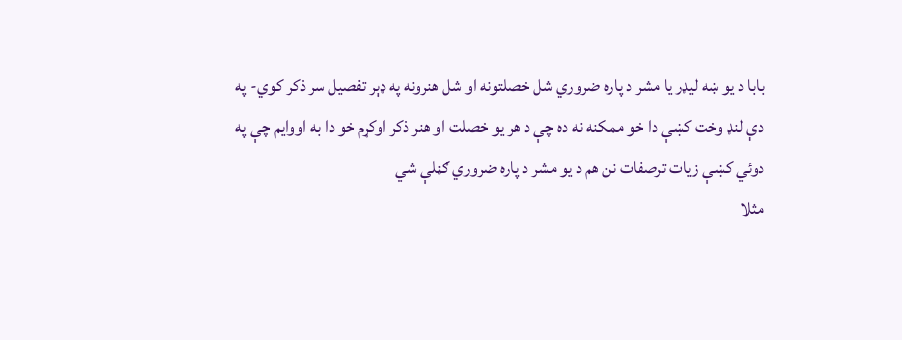بابا د یو ښه لیډر یا مشر د پاره ضروري شل خصلتونه او شل هنرونه په ډېر تفصیل سر ذکر کوي- په دې لنډ وخت کښې دا خو ممکنه نه ده چې د هر یو خصلت او هنر ذکر اوکړم خو دا به اووایم چې په دوئي کښې زیات ترصفات نن هم د یو مشر د پاره ضروري ګڼلې شي
مثلا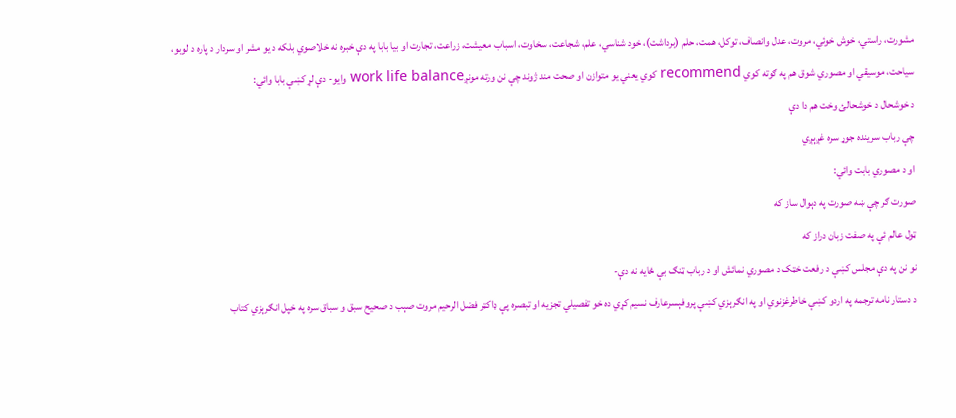مشورت، راستي، خوش خوئي، مروت، عدل وانصاف، توکل، همت، حلم (برداشت)، خود شناسي، علم، شجاعت، سخاوت، اسباب معیشت، زراعت، تجارت او بیا بابا په دې خبره نه خلاصوي بلکه د یو مشر او سردار د پاره د لوبو، سیاحت، موسیقي او مصوري شوق هم په ګوته کوي recommend کوي یعني یو متوازن او صحت مند ژوند چې نن ورته مونږwork life balance وایو- دې لړ کښې بابا وائي:
د خوشحال د خوشحالئ وخت هم دا دې
چې رباب سرینده جوړ سره غږېږي
او د مصوري بابت وائي:
صورت ګر چې ښه صورت په دېوال ساز که
ټول عالم ئې په صفت زبان دراز که
نو نن په دې مجلس کښې د رفعت خټک د مصوري نمائش او د رباب ټنګ بې ځایه نه دې-
د دستار نامه ترجمه په اردو کښې خاطرغزنوي او په انګرېزي کښې پروفېسرعارف نسیم کړي ده خو تفصیلي تجزيه او تبصره پې ډاکټر فضل الرحیم مروت صېب د صحیح سبق و سباق سره په خپل انګرېزي کتاب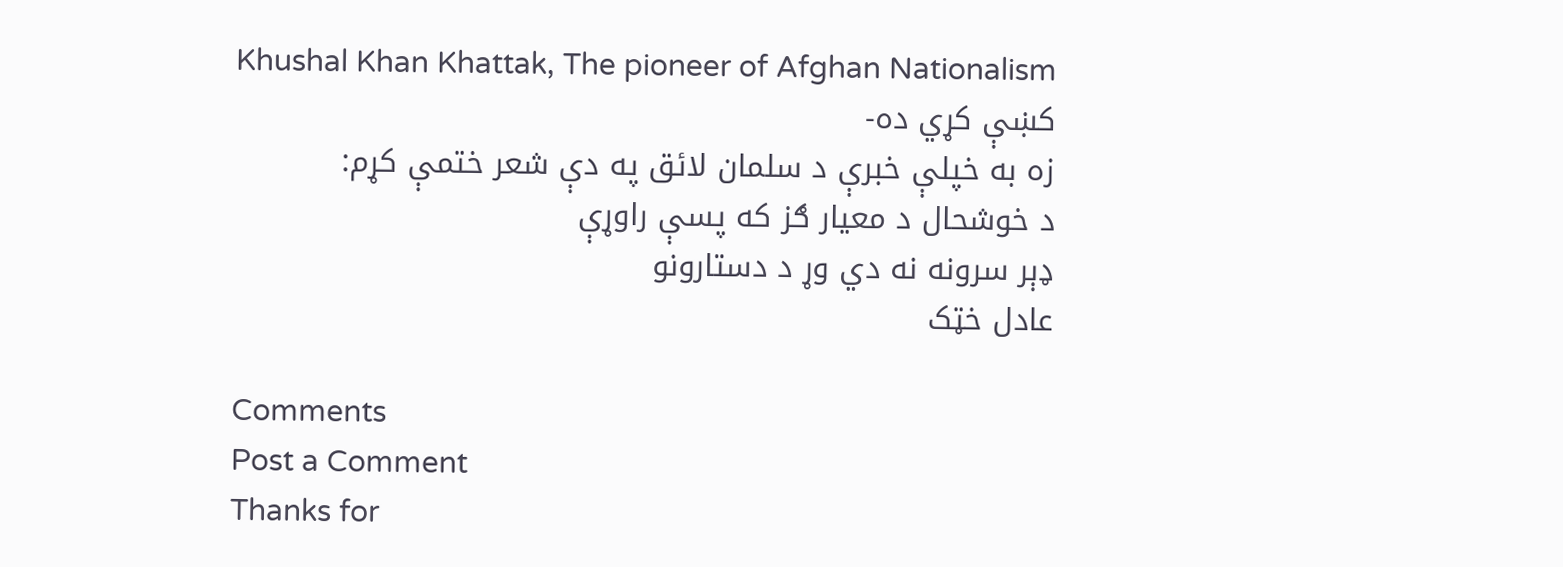Khushal Khan Khattak, The pioneer of Afghan Nationalism
کښې کړي ده-
زه به خپلې خبرې د سلمان لائق په دې شعر ختمې کړم:
د خوشحال د معیار ګز که پسې راوړې
ډېر سرونه نه دي وړ د دستارونو
عادل خټک

Comments
Post a Comment
Thanks for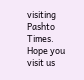visiting Pashto Times. Hope you visit us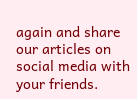again and share our articles on social media with your friends.